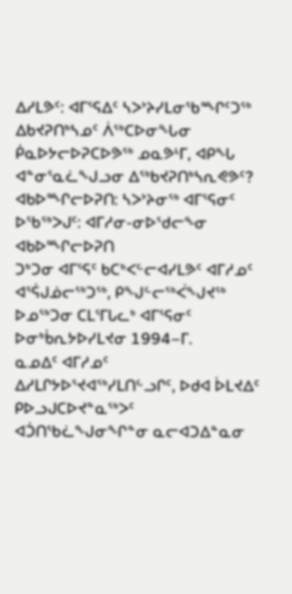ᐃᓱᒪᕗᑦ: ᐊᒥᕐᕋᐃᑦ ᓴᐳᔾᔨᓯᒪᓂᖃᙱᑦᑐᖅ
ᐃᑲᔪᕈᑎᒃᓴᓄᑦ ᐲᖅᑕᐅᓂᖓᓂ ᑮᓇᐅᔭᓕᐅᕈᑕᐅᕗᖅ ᓄᓇᕗᒻᒥ, ᐊᑭᖓ ᐊᓐᓂᕐᓇᓛᖑᓗᓂ ᐃᖅᑲᔪᕈᑎᒃᓴᕆᕙᕗᑦ?
ᐊᑲᐅᙱᓕᐅᕈᑎ: ᓴᐳᔾᔨᓂᖅ ᐊᒥᕐᕋᓂᑦ
ᐅᖃᖅᐳᒍᑦ: ᐊᒥᓱᓂ-ᓂᐅᖁᓕᖕᓂ ᐊᑲᐅᙱᓕᐅᕈᑎ
ᑐᒃᑐᓂ ᐊᒥᕐᕋᑦ ᑲᑕᒃᐸᓪᓕᐊᓯᒪᕗᑦ ᐊᒥᓱᓄᑦ ᐊᕐᕌᒍᓅᓕᖅᑐᖅ, ᑭᖑᓪᓕᖅᐹᖑᔪᖅ ᐅᓄᖅᑐᓂ ᑕᒪᕐᒥᒐᓚᒃ ᐊᒥᕐᕋᓂᑦ ᐅᓂᒃᑳᕆᔭᐅᓯᒪᔪᓂ 1994–ᒥ.
ᓇᓄᐃᑦ ᐊᒥᓱᓄᑦ ᐃᓱᒪᒋᔭᐅᕐᔪᐊᖅᓯᒪᑎᓪᓗᒋᑦ, ᐅᑯᐊ ᐆᒪᔪᐃᑦ ᑭᐅᓗᒍᑕᐅᔪᓐᓇᖅᐳᑦ ᐊᑑᑎᖃᓛᖑᓂᖏᓐᓂ ᓇᓕᐊᑐᐃᓐᓇᓂ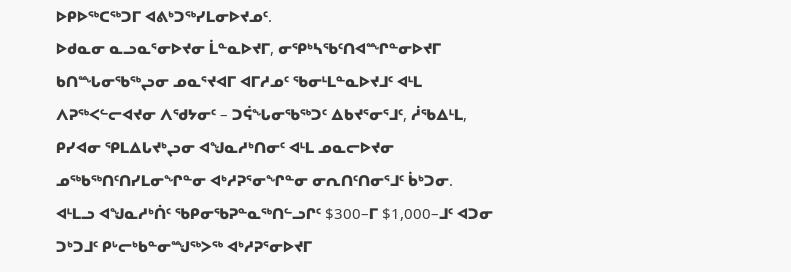ᐅᑭᐅᖅᑕᖅᑐᒥ ᐊᕕᒃᑐᖅᓯᒪᓂᐅᔪᓄᑦ.
ᐅᑯᓇᓂ ᓇᓗᓇᕐᓂᐅᔪᓂ ᒫᓐᓇᐅᔪᒥ, ᓂᕿᒃᓴᖃᑦᑎᐊᙱᓐᓂᐅᔪᒥ ᑲᑎᙵᓂᖃᖅᖢᓂ ᓄᓇᕐᔪᐊᒥ ᐊᒥᓱᓄᑦ ᖃᓂᒻᒪᓐᓇᐅᔪᒧᑦ ᐊᒻᒪ ᐱᕈᖅᐸᓪᓕᐊᔪᓂ ᐱᖁᔭᓂᑦ – ᑐᕌᖓᓂᖃᖅᑐᑦ ᐃᑲᔪᕐᓂᕐᒧᑦ, ᓲᖃᐃᒻᒪ, ᑭᓯᐊᓂ ᕿᒪᐃᒐᔪᒃᖢᓂ ᐊᖑᓇᓱᒃᑎᓂᑦ ᐊᒻᒪ ᓄᓇᓕᐅᔪᓂ ᓄᖅᑲᖅᑎᑦᑎᓯᒪᓂᖏᓐᓂ ᐊᒃᓱᕈᕐᓂᖏᓐᓂ ᓂᕆᑎᑦᑎᓂᕐᒧᑦ ᑳᒃᑐᓂ.
ᐊᒻᒪᓗ ᐊᖑᓇᓱᒃᑏᑦ ᖃᑭᓂᖃᕈᓐᓇᖅᑎᓪᓗᒋᑦ $300–ᒥ $1,000–ᒧᑦ ᐊᑐᓂ ᑐᒃᑐᒧᑦ ᑭᒡᓕᒃᑲᓐᓂᙳᖅᐳᖅ ᐊᒃᓱᕈᕐᓂᐅᔪᒥ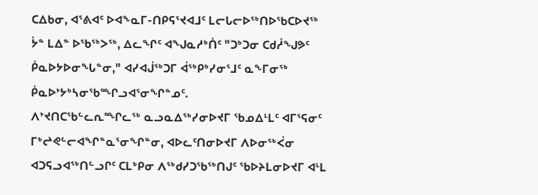ᑕᐃᑲᓂ, ᐊᕐᕕᐊᑦ ᐅᐊᖕᓇᒥ-ᑎᑭᕋᕐᔪᐊᒧᑦ ᒪᓕᒐᓕᐅᖅᑎᐅᖃᑕᐅᔪᖅ ᔮᓐ ᒪᐃᓐ ᐅᖃᖅᐳᖅ, ᐃᓚᖏᑦ ᐊᖑᓇᓱᒃᑏᑦ "ᑐᒃᑐᓂ ᑕᑯᓲᖑᕗᑦ ᑮᓇᐅᔭᐅᓂᖓᓐᓂ," ᐊᓯᐊᒎᖅᑐᒥ ᐋᖅᑭᒃᓯᓂᕐᒧᑦ ᓇᖕᒥᓂᖅ ᑮᓇᐅᔾᔭᒃᓴᓂᖃᙱᓗᐊᕐᓂᖏᓐᓄᑦ.
ᐱᔾᔪᑎᑕᖃᓪᓚᕆᙱᓚᖅ ᓇᓗᓇᐃᖅᓯᓂᐅᔪᒥ ᖃᓄᐃᒻᒪᑦ ᐊᒥᕐᕋᓂᑦ ᒥᒃᖠᕙᓪᓕᐊᖏᓐᓇᕐᓂᖏᓐᓂ, ᐊᐅᓚᑦᑎᓂᐅᔪᒥ ᐱᐅᓂᖅᐹᓂ ᐊᑐᕋᓗᐊᖅᑎᓪᓗᒋᑦ ᑕᒪᒃᑭᓂ ᐱᖅᑯᓯᑐᖃᖅᑎᒍᑦ ᖃᐅᔨᒪᓂᐅᔪᒥ ᐊᒻᒪ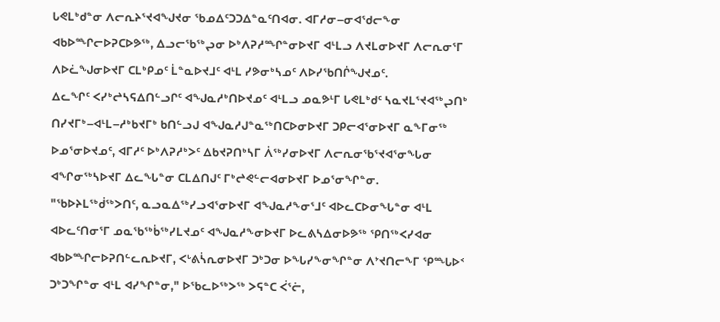ᒐᕙᒪᒃᑯᓐᓂ ᐱᓕᕆᔨᕐᔪᐊᖑᔪᓂ ᖃᓄᐃᑦᑐᑐᐃᓐᓇᑦᑎᐊᓂ. ᐊᒥᓱᓂ–ᓂᐊᖁᓕᖕᓂ ᐊᑲᐅᙱᓕᐅᕈᑕᐅᕗᖅ, ᐃᓗᓕᖃᖅᖢᓂ ᐅᒃᐱᕈᓱᙱᓐᓂᐅᔪᒥ ᐊᒻᒪᓗ ᐱᔪᒪᓂᐅᔪᒥ ᐱᓕᕆᓂᕐᒥ ᐱᐅᓛᖑᓂᐅᔪᒥ ᑕᒪᒃᑭᓄᑦ ᒫᓐᓇᐅᔪᒧᑦ ᐊᒻᒪ ᓯᕗᓂᒃᓴᓄᑦ ᐱᐅᓯᖃᑎᒌᖑᔪᓄᑦ.
ᐃᓚᖏᑦ ᐸᓯᒃᖠᓴᕋᐃᑎᓪᓗᒋᑦ ᐊᖑᓇᓱᒃᑎᐅᔪᓄᑦ ᐊᒻᒪᓗ ᓄᓇᕗᒻᒥ ᒐᕙᒪᒃᑯᑦ ᓴᓇᔪᒪᕐᔪᐊᖅᖢᑎᒃ ᑎᓯᔪᒥᒃ–ᐊᒻᒪ–ᓱᒃᑲᔪᒥᒃ ᑲᑎᓪᓗᒍ ᐊᖑᓇᓱᒍᓐᓇᖅᑎᑕᐅᓂᐅᔪᒥ ᑐᑭᓕᐊᕐᓂᐅᔪᒥ ᓇᖕᒥᓂᖅ ᐅᓄᕐᓂᐅᔪᓄᑦ, ᐊᒥᓱᑦ ᐅᒃᐱᕈᓱᒃᐳᑦ ᐃᑲᔪᕈᑎᒃᓴᒥ ᐲᖅᓯᓂᐅᔪᒥ ᐱᓕᕆᓂᖃᕐᔪᐊᕐᓂᖓᓂ ᐊᖏᓂᖅᓴᐅᔪᒥ ᐃᓚᖓᓐᓂ ᑕᒪᐃᑎᒍᑦ ᒥᒃᖠᕙᓪᓕᐊᓂᐅᔪᒥ ᐅᓄᕐᓂᖏᓐᓂ.
"ᖃᐅᔨᒪᖅᑰᖅᐳᑎᑦ, ᓇᓗᓇᐃᖅᓯᓗᐊᕐᓂᐅᔪᒥ ᐊᖑᓇᓱᖕᓂᕐᒧᑦ ᐊᐅᓚᑕᐅᓂᖓᓐᓂ ᐊᒻᒪ ᐊᐅᓚᑦᑎᓂᕐᒥ ᓄᓇᖃᖅᑳᖅᓯᒪᔪᓄᑦ ᐊᖑᓇᓱᖕᓂᐅᔪᒥ ᐅᓚᕕᓴᐃᓂᐅᕗᖅ ᕿᑎᖅᐸᓯᐊᓂ ᐊᑲᐅᙱᓕᐅᕈᑎᓪᓚᕆᐅᔪᒥ, ᐸᒡᕕᓵᕆᓂᐅᔪᒥ ᑐᒃᑐᓂ ᐅᖓᓯᖕᓂᖏᓐᓂ ᐱᔾᔪᑎᓕᖕᒥ ᕿᙵᐅᑉ ᑐᒃᑐᖏᓐᓂ ᐊᒻᒪ ᐊᓯᖏᓐᓂ," ᐅᖃᓚᐅᖅᐳᖅ ᐳᕋᓐᑕ ᐹᕐᓖ,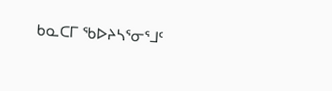ᑲᓇᑕᒥ ᖃᐅᔨᓴᕐᓂᕐᒧᑦ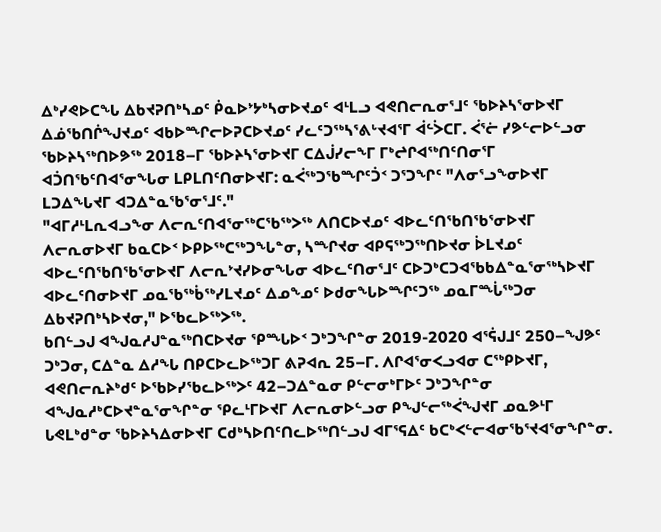ᐃᒃᓯᕙᐅᑕᖓ ᐃᑲᔪᕈᑎᒃᓴᓄᑦ ᑮᓇᐅᔾᔭᒃᓴᓂᐅᔪᓄᑦ ᐊᒻᒪᓗ ᐊᕙᑎᓕᕆᓂᕐᒧᑦ ᖃᐅᔨᓴᕐᓂᐅᔪᒥ ᐃᓅᖃᑎᒌᖑᔪᓄᑦ ᐊᑲᐅᙱᓕᐅᕈᑕᐅᔪᓄᑦ ᓯᓚᑦᑐᖅᓴᕐᕕᒡᔪᐊᕐᒥ ᐋᓪᐴᑕᒥ. ᐹᕐᓖ ᓯᕗᓪᓕᐅᓪᓗᓂ ᖃᐅᔨᓴᖅᑎᐅᕗᖅ 2018–ᒥ ᖃᐅᔨᓴᕐᓂᐅᔪᒥ ᑕᐃᒎᓯᓕᖕᒥ ᒥᒃᖠᒋᐊᖅᑎᑦᑎᓂᕐᒥ ᐊᑑᑎᖃᑦᑎᐊᕐᓂᖓᓂ ᒪᑭᒪᑎᑦᑎᓂᐅᔪᒥ: ᓇᐹᖅᑐᖃᙱᑦᑑᑉ ᑐᕐᑐᖏᑦ "ᐱᓂᕐᓗᖕᓂᐅᔪᒥ ᒪᑐᐃᖓᔪᒥ ᐊᑐᐃᓐᓇᖃᕐᓂᕐᒧᑦ."
"ᐊᒥᓱᒻᒪᕆᐊᓗᖕᓂ ᐱᓕᕆᑦᑎᐊᕐᓂᖅᑕᖃᖅᐳᖅ ᐱᑎᑕᐅᔪᓄᑦ ᐊᐅᓚᑦᑎᖃᑎᖃᕐᓂᐅᔪᒥ ᐱᓕᕆᓂᐅᔪᒥ ᑲᓇᑕᐅᑉ ᐅᑭᐅᖅᑕᖅᑐᖓᓐᓂ, ᓴᙱᔪᓂ ᐊᑭᕋᖅᑐᖅᑎᐅᔪᓂ ᐆᒪᔪᓄᑦ ᐊᐅᓚᑦᑎᖃᑎᖃᕐᓂᐅᔪᒥ ᐱᓕᕆᔾᔪᓯᐅᓂᖓᓂ ᐊᐅᓚᑦᑎᓂᕐᒧᑦ ᑕᐅᑐᒃᑕᑐᐊᖃᑲᐃᓐᓇᕐᓂᖅᓴᐅᔪᒥ ᐊᐅᓚᑦᑎᓂᐅᔪᒥ ᓄᓇᖃᖅᑳᖅᓯᒪᔪᓄᑦ ᐃᓄᖕᓄᑦ ᐅᑯᓂᖓᐅᙱᑦᑐᖅ ᓄᓇᒥᙶᖅᑐᓂ ᐃᑲᔪᕈᑎᒃᓴᐅᔪᓂ," ᐅᖃᓚᐅᖅᐳᖅ.
ᑲᑎᓪᓗᒍ ᐊᖑᓇᓱᒍᓐᓇᖅᑎᑕᐅᔪᓂ ᕿᙵᐅᑉ ᑐᒃᑐᖏᓐᓂ 2019-2020 ᐊᕐᕌᒍᒧᑦ 250–ᖑᕗᑦ ᑐᒃᑐᓂ, ᑕᐃᓐᓇ ᐃᓱᖓ ᑎᑭᑕᐅᓚᐅᖅᑐᒥ ᕕᕈᐊᕆ 25–ᒥ. ᐱᒋᐊᕐᓂᐸᓗᐊᓂ ᑕᖅᑭᐅᔪᒥ, ᐊᕙᑎᓕᕆᔨᒃᑯᑦ ᐅᖃᐅᓯᖃᓚᐅᖅᐳᑦ 42–ᑐᐃᓐᓇᓂ ᑭᓪᓕᓂᒃᒥᐅᑦ ᑐᒃᑐᖏᓐᓂ ᐊᖑᓇᓱᒃᑕᐅᔪᓐᓇᕐᓂᖏᓐᓂ ᕿᓚᒻᒥᐅᔪᒥ ᐱᓕᕆᓂᐅᓪᓗᓂ ᑭᖑᓪᓕᖅᐹᖑᔪᒥ ᓄᓇᕗᒻᒥ ᒐᕙᒪᒃᑯᓐᓂ ᖃᐅᔨᓴᐃᓂᐅᔪᒥ ᑕᑯᒃᓴᐅᑎᑦᑎᓚᐅᖅᑎᓪᓗᒍ ᐊᒥᕐᕋᐃᑦ ᑲᑕᒃᐸᓪᓕᐊᓂᖃᕐᔪᐊᕐᓂᖏᓐᓂ.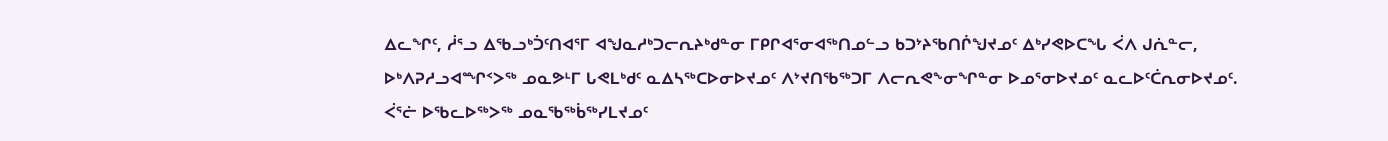ᐃᓚᖏᑦ, ᓲᕐᓗ ᐃᖃᓗᒃᑑᑦᑎᐊᕐᒥ ᐊᖑᓇᓱᒃᑐᓕᕆᔨᒃᑯᓐᓂ ᒥᑭᒋᐊᕐᓂᐊᖅᑎᓄᓪᓗ ᑲᑐᔾᔨᖃᑎᒌᖑᔪᓄᑦ ᐃᒃᓯᕙᐅᑕᖓ ᐹᐱ ᒍᕇᓐᓕ, ᐅᒃᐱᕈᓱᓗᐊᙱᑉᐳᖅ ᓄᓇᕗᒻᒥ ᒐᕙᒪᒃᑯᑦ ᓇᐃᓴᖅᑕᐅᓂᐅᔪᓄᑦ ᐱᔾᔪᑎᖃᖅᑐᒥ ᐱᓕᕆᕙᖕᓂᖏᓐᓂ ᐅᓄᕐᓂᐅᔪᓄᑦ ᓇᓚᐅᑦᑖᕆᓂᐅᔪᓄᑦ.
ᐹᕐᓖ ᐅᖃᓚᐅᖅᐳᖅ ᓄᓇᖃᖅᑳᖅᓯᒪᔪᓄᑦ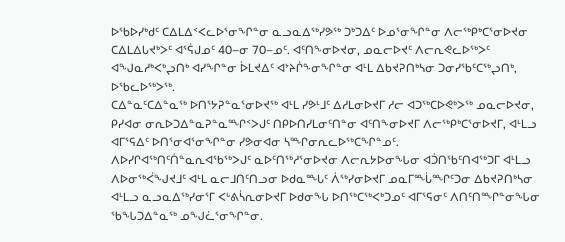ᐅᖃᐅᓯᒃᑯᑦ ᑕᐃᒪᐃᑉᐸᓚᐅᕐᓂᖏᓐᓂ ᓇᓗᓇᐃᖅᓯᕗᖅ ᑐᒃᑐᐃᑦ ᐅᓄᕐᓂᖏᓐᓂ ᐱᓕᖅᑭᒃᑕᕐᓂᐅᔪᓂ ᑕᐃᒪᐃᒐᔪᒃᐳᑦ ᐊᕐᕌᒍᓄᑦ 40–ᓂ 70–ᓄᑦ. ᐊᑦᑎᖕᓂᐅᔪᓂ, ᓄᓇᓕᐅᔪᑦ ᐱᓕᕆᕙᓚᐅᖅᐳᑦ ᐊᖑᓇᓱᒃᐸᒃᖢᑎᒃ ᐊᓯᖏᓐᓂ ᐆᒪᔪᐃᑦ ᐊᔾᔨᒌᖕᓂᖏᓐᓂ ᐊᒻᒪ ᐃᑲᔪᕈᑎᒃᓴᓂ ᑐᓂᓯᖃᑦᑕᖅᖢᑎᒃ, ᐅᖃᓚᐅᖅᐳᖅ.
ᑕᐃᓐᓇᑦᑕᐃᓐᓇᖅ ᐅᑎᕐᔭᕈᓐᓇᕐᓂᐅᔪᖅ ᐊᒻᒪ ᓯᕗᒻᒧᑦ ᐃᓱᒪᓂᐅᔪᒥ ᓱᓕ ᐊᑐᖅᑕᐅᕙᒃᐳᖅ ᓄᓇᓕᐅᔪᓂ, ᑭᓯᐊᓂ ᓂᕆᐅᑐᐃᓐᓇᕈᓐᓇᙱᑉᐳᒍᑦ ᑎᑭᐅᑎᓯᒪᓂᑦᑎᓐᓂ ᐊᑦᑎᖕᓂᐅᔪᒥ ᐱᓕᖅᑭᒃᑕᕐᓂᐅᔪᒥ, ᐊᒻᒪᓗ ᐊᒥᕐᕋᐃᑦ ᐅᑎᕐᓂᐊᕐᓂᖏᓐᓂ ᓯᕗᓂᐊᓂ ᓴᙱᓂᕆᓚᐅᖅᑕᖏᓐᓄᑦ.
ᐱᐅᓯᒋᐊᖅᑎᑦᑏᓐᓇᕆᐊᖃᖅᐳᒍᑦ ᓇᐅᑦᑎᖅᓱᕐᓂᐅᔪᓂ ᐱᓕᕆᔭᐅᓂᖓᓂ ᐊᑑᑎᖃᑦᑎᐊᖅᑐᒥ ᐊᒻᒪᓗ ᐱᐅᓂᖅᐹᖑᔪᒧᑦ ᐊᒻᒪ ᓇᓕᒧᑎᑦᑎᓗᓂ ᐅᑯᓇᙵᑦ ᐲᖅᓯᓂᐅᔪᒥ ᓄᓇᒥᙶᙱᑦᑐᓂ ᐃᑲᔪᕈᑎᒃᓴᓂ ᐊᒻᒪᓗ ᓇᓗᓇᐃᖅᓯᓂᕐᒥ ᐸᒡᕕᓵᕆᓂᐅᔪᒥ ᐅᑯᓂᖓ ᐅᑎᖅᑕᖅᐸᒃᑐᓄᑦ ᐊᒥᕐᕋᓂᑦ ᐱᑎᑦᑎᙱᓐᓂᖓᓂ ᖃᖓᑐᐃᓐᓇᖅ ᓄᖑᓛᕐᓂᖏᓐᓂ.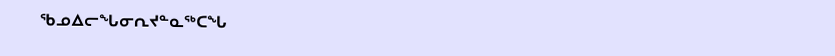ᖃᓄᐃᓕᖓᓂᕆᔪᓐᓇᖅᑕᖓ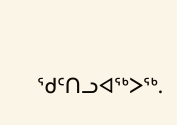ᖁᑦᑎᓗᐊᖅᐳᖅ.